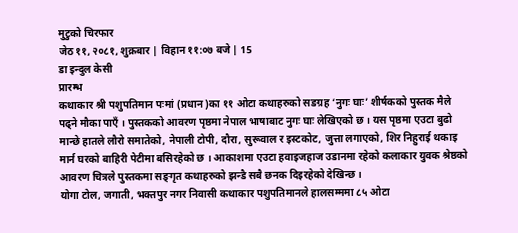मुटुको चिरफार
जेठ ११, २०८१, शुक्रबार | विहान ११:०७ बजे | 15
डा इन्दुल केसी
प्रारम्भ
कथाकार श्री पशुपतिमान पःमां (प्रधान)का ११ ओटा कथाहरुको सङग्रह ‘नुगः घाः’ शीर्षकको पुस्तक मैले पढ्ने मौका पाएँ । पुस्तकको आवरण पृष्ठमा नेपाल भाषाबाट नुगः घाः लेखिएको छ । यस पृष्ठमा एउटा बुढो मान्छे हातले लौरो समातेको, नेपाली टोपी, दौरा, सुरूवाल र इस्टकोट, जुत्ता लगाएको, शिर निहुराई थकाइ मार्न घरको बाहिरी पेटीमा बसिरहेको छ । आकाशमा एउटा हवाइजहाज उडानमा रहेको कलाकार युवक श्रेष्ठको आवरण चित्रले पुस्तकमा सङ्गृत कथाहरुको झन्डै सबै छनक दिइरहेको देखिन्छ ।
योगा टोल, जगाती, भक्तपुर नगर निवासी कथाकार पशुपतिमानले हालसम्ममा ८५ ओटा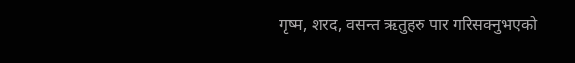गृष्म, शरद, वसन्त ऋतुहरु पार गरिसक्नुभएको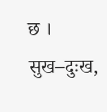छ । सुख–दुःख,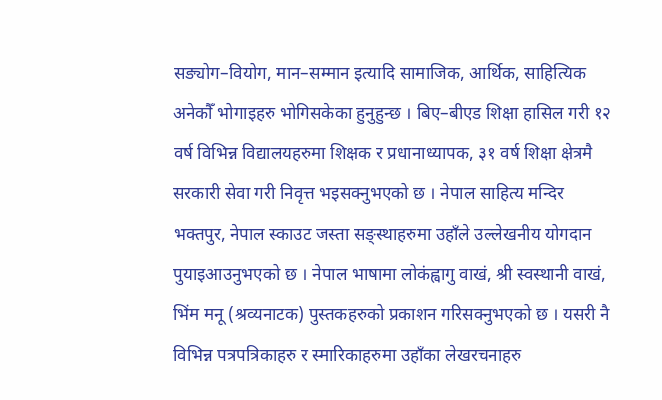सङ्योग–वियोग, मान–सम्मान इत्यादि सामाजिक, आर्थिक, साहित्यिक अनेकौँ भोगाइहरु भोगिसकेका हुनुहुन्छ । बिए–बीएड शिक्षा हासिल गरी १२ वर्ष विभिन्न विद्यालयहरुमा शिक्षक र प्रधानाध्यापक, ३१ वर्ष शिक्षा क्षेत्रमै सरकारी सेवा गरी निवृत्त भइसक्नुभएको छ । नेपाल साहित्य मन्दिर भक्तपुर, नेपाल स्काउट जस्ता सङ्स्थाहरुमा उहाँले उल्लेखनीय योगदान पुयाइआउनुभएको छ । नेपाल भाषामा लोकंह्वागु वाखं, श्री स्वस्थानी वाखं, भिंम मनू (श्रव्यनाटक) पुस्तकहरुको प्रकाशन गरिसक्नुभएको छ । यसरी नै विभिन्न पत्रपत्रिकाहरु र स्मारिकाहरुमा उहाँका लेखरचनाहरु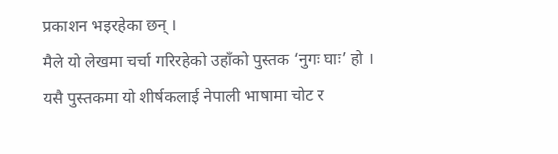प्रकाशन भइरहेका छन् ।
मैले यो लेखमा चर्चा गरिरहेको उहाँको पुस्तक ‘नुगः घाः’ हो । यसै पुस्तकमा यो शीर्षकलाई नेपाली भाषामा चोट र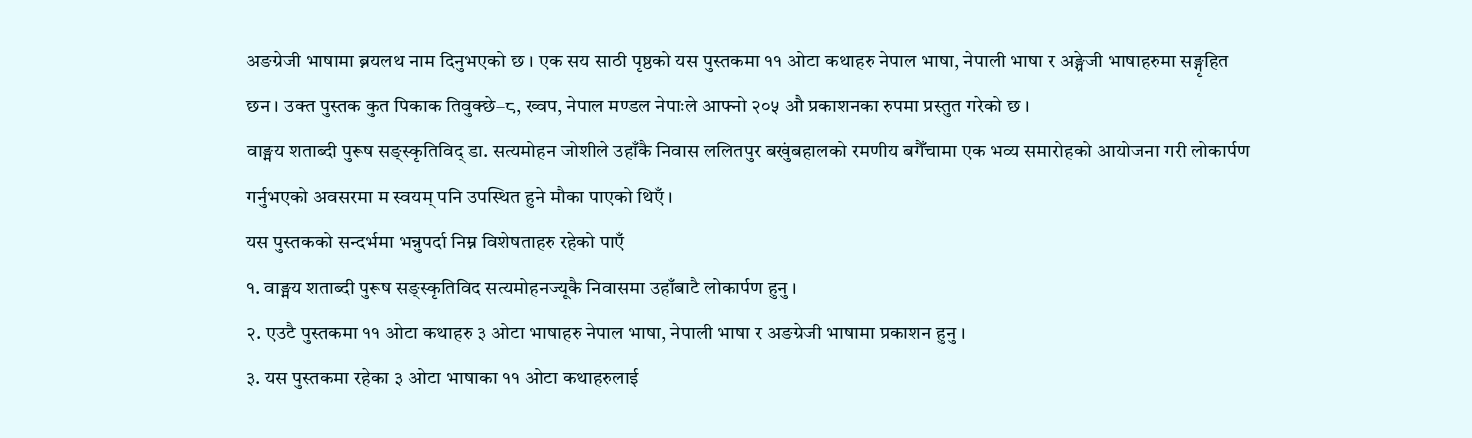अङग्रेजी भाषामा ब्नयलथ नाम दिनुभएको छ । एक सय साठी पृष्ठको यस पुस्तकमा ११ ओटा कथाहरु नेपाल भाषा, नेपाली भाषा र अङ्ग्रेजी भाषाहरुमा सङ्गृहित छन । उक्त पुस्तक कुत पिकाक तिवुक्छे–८, ख्वप, नेपाल मण्डल नेपाःले आफ्नो २०५ औ प्रकाशनका रुपमा प्रस्तुत गरेको छ ।
वाङ्मय शताब्दी पुरूष सङ्स्कृतिविद् डा. सत्यमोहन जोशीले उहाँकै निवास ललितपुर बखुंबहालको रमणीय बगैँचामा एक भव्य समारोहको आयोजना गरी लोकार्पण गर्नुभएको अवसरमा म स्वयम् पनि उपस्थित हुने मौका पाएको थिएँ ।
यस पुस्तकको सन्दर्भमा भन्नुपर्दा निम्न विशेषताहरु रहेको पाएँ
१. वाङ्मय शताब्दी पुरूष सङ्स्कृतिविद सत्यमोहनज्यूकै निवासमा उहाँबाटै लोकार्पण हुनु ।
२. एउटै पुस्तकमा ११ ओटा कथाहरु ३ ओटा भाषाहरु नेपाल भाषा, नेपाली भाषा र अङग्रेजी भाषामा प्रकाशन हुनु ।
३. यस पुस्तकमा रहेका ३ ओटा भाषाका ११ ओटा कथाहरुलाई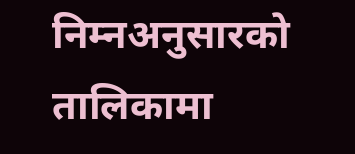निम्नअनुसारको तालिकामा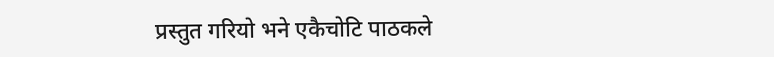प्रस्तुत गरियो भने एकैचोटि पाठकले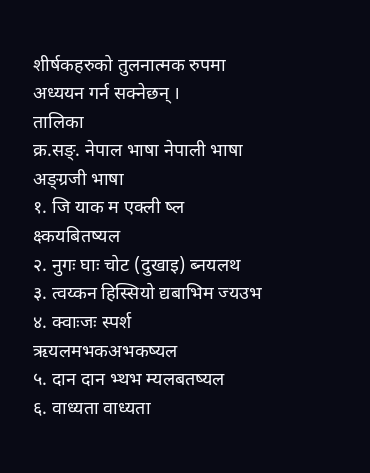शीर्षकहरुको तुलनात्मक रुपमा अध्ययन गर्न सक्नेछन् ।
तालिका
क्र.सङ्. नेपाल भाषा नेपाली भाषा अङ्ग्रजी भाषा
१. जि याक म एक्ली ष्ल क्ष्कयबितष्यल
२. नुगः घाः चोट (दुखाइ) ब्नयलथ
३. त्वय्कन हिस्सियो द्यबाभिम ज्यउभ
४. क्वाःजः स्पर्श ऋयलमभकअभकष्यल
५. दान दान भ्थभ म्यलबतष्यल
६. वाध्यता वाध्यता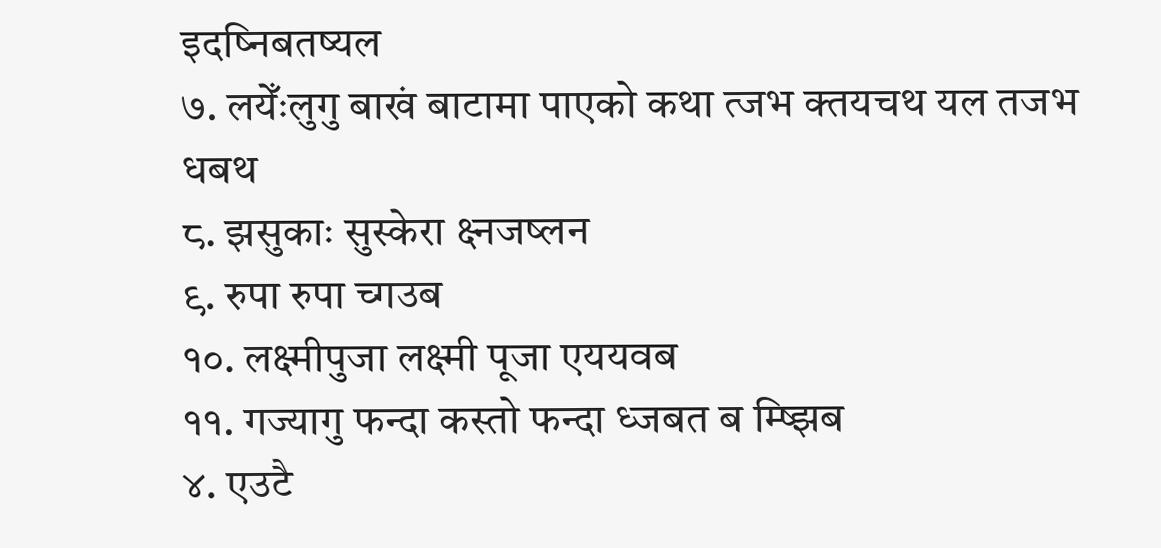इदष्निबतष्यल
७. लयेँःलुगु बाखं बाटामा पाएको कथा त्जभ क्तयचथ यल तजभ धबथ
८. झसुकाः सुस्केरा क्ष्नजष्लन
९. रुपा रुपा च्गउब
१०. लक्ष्मीपुजा लक्ष्मी पूजा एययवब
११. गज्यागु फन्दा कस्तो फन्दा ध्जबत ब म्ष्झिब
४. एउटै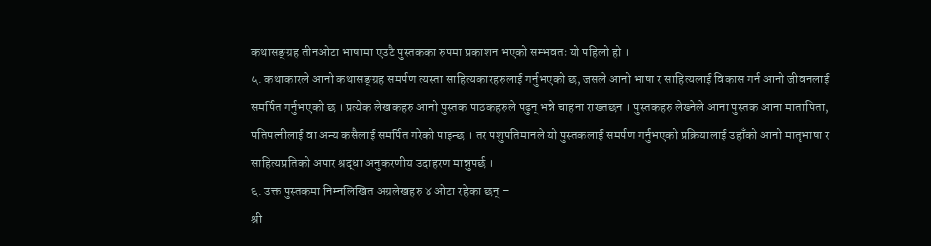कथासङ्ग्रह तीनओटा भाषामा एउटै पुस्तकका रुपमा प्रकाशन भएको सम्भवतः यो पहिलो हो ।
५. कथाकारले आनो कथासङ्ग्रह समर्पण त्यस्ता साहित्यकारहरुलाई गर्नुभएको छ, जसले आनो भाषा र साहित्यलाई विकास गर्न आनो जीवनलाई समर्पित गर्नुभएको छ । प्रत्येक लेखकहरु आनो पुस्तक पाठकहरुले पढुन् भन्ने चाहना राख्तछन । पुस्तकहरु लेख्नेले आना पुस्तक आना मातापिता, पतिपत्नीलाई वा अन्य कसैलाई समर्पित गरेको पाइन्छ । तर पशुपतिमानले यो पुस्तकलाई समर्पण गर्नुभएको प्रक्रियालाई उहाँको आनो मातृभाषा र साहित्यप्रतिको अपार श्रद्धा अनुकरणीय उदाहरण मान्नुपर्छ ।
६. उक्त पुस्तकमा निम्नलिखित अग्रलेखहरु ४ ओटा रहेका छन् –
श्री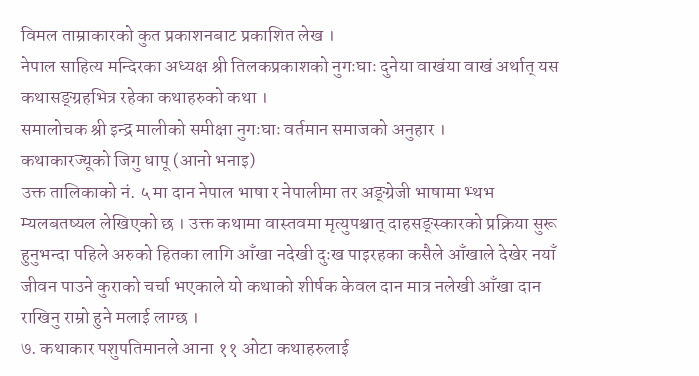विमल ताम्राकारको कुत प्रकाशनबाट प्रकाशित लेख ।
नेपाल साहित्य मन्दिरका अध्यक्ष श्री तिलकप्रकाशको नुगःघाः दुनेया वाखंया वाखं अर्थात् यस कथासङ्ग्रहभित्र रहेका कथाहरुको कथा ।
समालोचक श्री इन्द्र मालीको समीक्षा नुगःघाः वर्तमान समाजको अनुहार ।
कथाकारज्यूको जिगु धापू (आनो भनाइ)
उक्त तालिकाको नं. ५ मा दान नेपाल भाषा र नेपालीमा तर अङ्ग्रेजी भाषामा भ्थभ म्यलबतष्यल लेखिएको छ । उक्त कथामा वास्तवमा मृत्युपश्चात् दाहसङ्स्कारको प्रक्रिया सुरू हुनुभन्दा पहिले अरुको हितका लागि आँखा नदेखी दुःख पाइरहका कसैले आँखाले देखेर नयाँ जीवन पाउने कुराको चर्चा भएकाले यो कथाको शीर्षक केवल दान मात्र नलेखी आँखा दान राखिनु राम्रो हुने मलाई लाग्छ ।
७. कथाकार पशुपतिमानले आना ११ ओटा कथाहरुलाई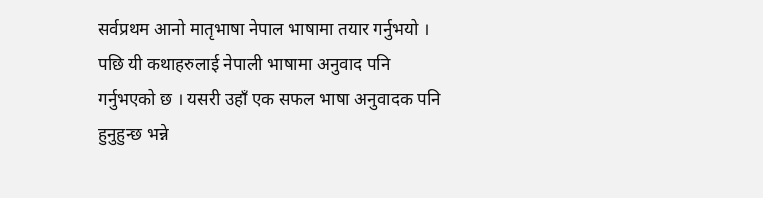सर्वप्रथम आनो मातृभाषा नेपाल भाषामा तयार गर्नुभयो । पछि यी कथाहरुलाई नेपाली भाषामा अनुवाद पनि गर्नुभएको छ । यसरी उहाँ एक सफल भाषा अनुवादक पनि हुनुहुन्छ भन्ने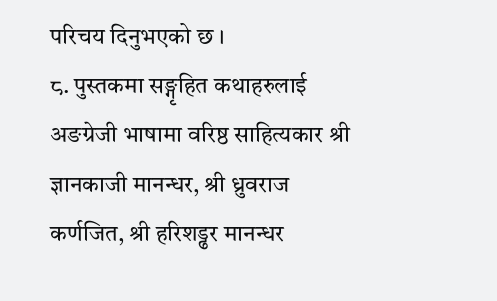परिचय दिनुभएको छ ।
८. पुस्तकमा सङ्गृहित कथाहरुलाई अङग्रेजी भाषामा वरिष्ठ साहित्यकार श्री ज्ञानकाजी मानन्धर, श्री ध्रुवराज कर्णजित, श्री हरिशड्ढर मानन्धर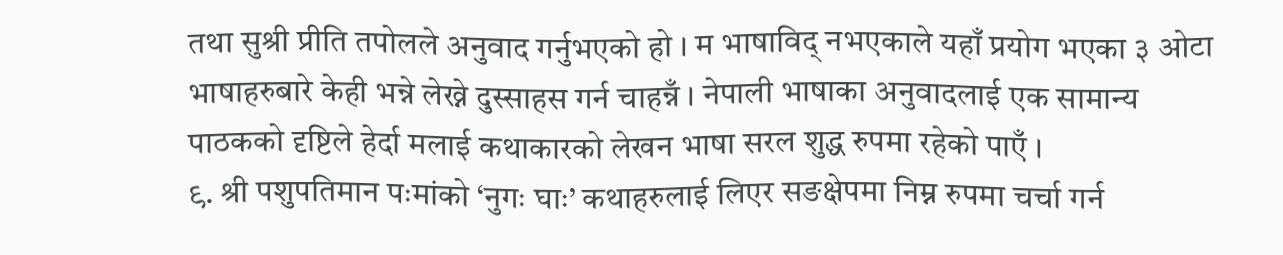तथा सुश्री प्रीति तपोलले अनुवाद गर्नुभएको हो । म भाषाविद् नभएकाले यहाँ प्रयोग भएका ३ ओटा भाषाहरुबारे केही भन्ने लेख्ने दुस्साहस गर्न चाहन्नँ । नेपाली भाषाका अनुवादलाई एक सामान्य पाठकको दृष्टिले हेर्दा मलाई कथाकारको लेखन भाषा सरल शुद्ध रुपमा रहेको पाएँ ।
९. श्री पशुपतिमान पःमांको ‘नुगः घाः’ कथाहरुलाई लिएर सङक्षेपमा निम्न रुपमा चर्चा गर्न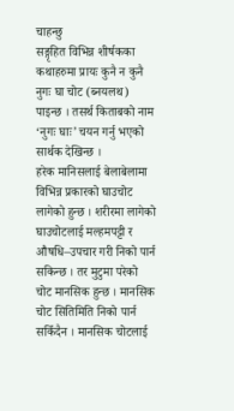चाहन्छु
सङ्गृहित विभिन्न शीर्षकका कथाहरुमा प्रायः कुनै न कुनै नुगः घा चोट (ब्नयलथ) पाइन्छ । तसर्थ किताबको नाम ‘नुगः घाः’ चयन गर्नु भएको सार्थक देखिन्छ ।
हरेक मानिसलाई बेलाबेलामा विभिन्न प्रकारको घाउचोट लागेको हुन्छ । शरीरमा लागेको घाउचोटलाई मल्हमपट्टी र औषधि–उपचार गरी निको पार्न सकिन्छ । तर मुटुमा परेको चोट मानसिक हुन्छ । मानसिक चोट सितिमिति निको पार्न सकिँदैन । मानसिक चोटलाई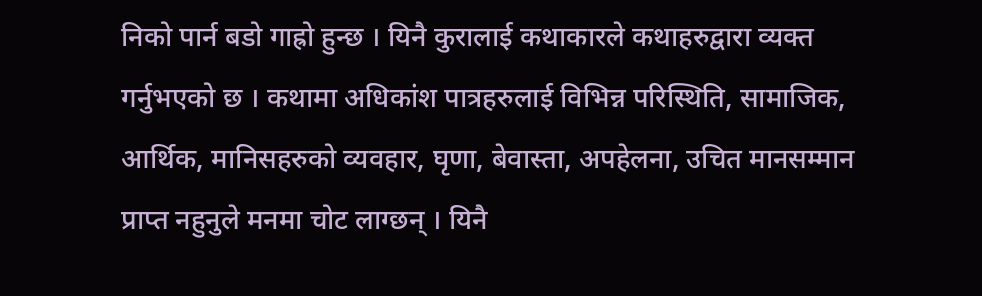निको पार्न बडो गाह्रो हुन्छ । यिनै कुरालाई कथाकारले कथाहरुद्वारा व्यक्त गर्नुभएको छ । कथामा अधिकांश पात्रहरुलाई विभिन्न परिस्थिति, सामाजिक, आर्थिक, मानिसहरुको व्यवहार, घृणा, बेवास्ता, अपहेलना, उचित मानसम्मान प्राप्त नहुनुले मनमा चोट लाग्छन् । यिनै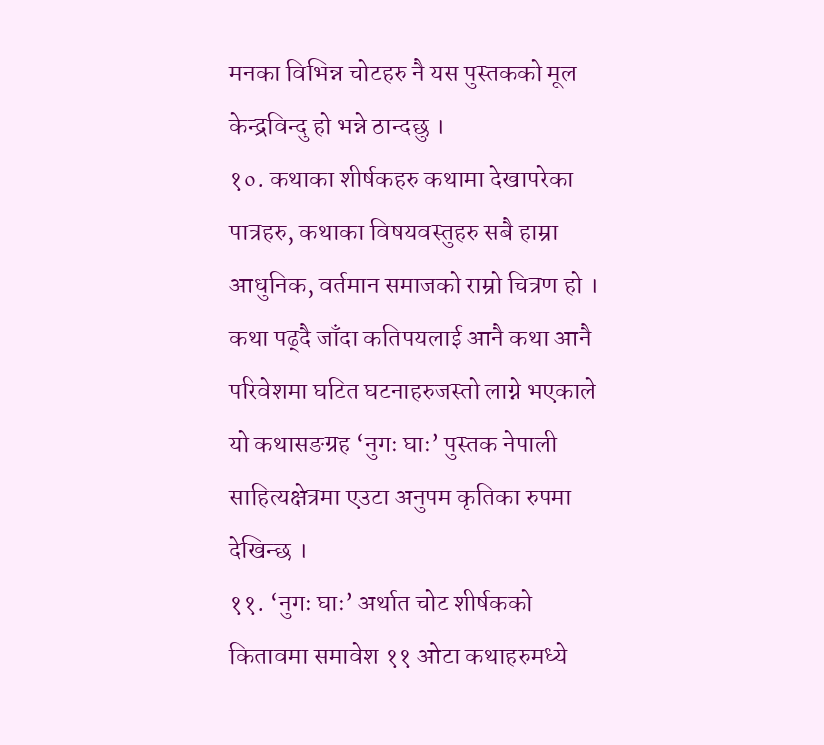मनका विभिन्न चोटहरु नै यस पुस्तकको मूल केन्द्रविन्दु हो भन्ने ठान्दछु ।
१०. कथाका शीर्षकहरु कथामा देखापरेका पात्रहरु, कथाका विषयवस्तुहरु सबै हाम्रा आधुनिक, वर्तमान समाजको राम्रो चित्रण हो । कथा पढ्दै जाँदा कतिपयलाई आनै कथा आनै परिवेशमा घटित घटनाहरुजस्तो लाग्ने भएकाले यो कथासङग्रह ‘नुगः घाः’ पुस्तक नेपाली साहित्यक्षेत्रमा एउटा अनुपम कृतिका रुपमा देखिन्छ ।
११. ‘नुगः घाः’ अर्थात चोट शीर्षकको कितावमा समावेश ११ ओटा कथाहरुमध्ये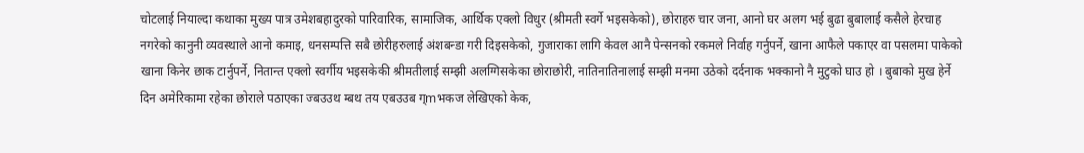चोटलाई नियाल्दा कथाका मुख्य पात्र उमेशबहादुरको पारिवारिक, सामाजिक, आर्थिक एक्लो विधुर (श्रीमती स्वर्गे भइसकेको), छोराहरु चार जना, आनो घर अलग भई बुढा बुबालाई कसैले हेरचाह नगरेको कानुनी व्यवस्थाले आनो कमाइ, धनसम्पत्ति सबै छोरीहरुलाई अंशबन्डा गरी दिइसकेको, गुजाराका लागि केवल आनै पेन्सनको रकमले निर्वाह गर्नुपर्ने, खाना आफैले पकाएर वा पसलमा पाकेको खाना किनेर छाक टार्नुपर्ने, नितान्त एक्लो स्वर्गीय भइसकेकी श्रीमतीलाई सम्झी अलग्गिसकेका छोराछोरी, नातिनातिनालाई सम्झी मनमा उठेको दर्दनाक भक्कानो नै मुटुको घाउ हो । बुबाको मुख हेर्ने दिन अमेरिकामा रहेका छोराले पठाएका ज्बउउथ म्बथ तय एबउउब ग्mभकज लेखिएको केक,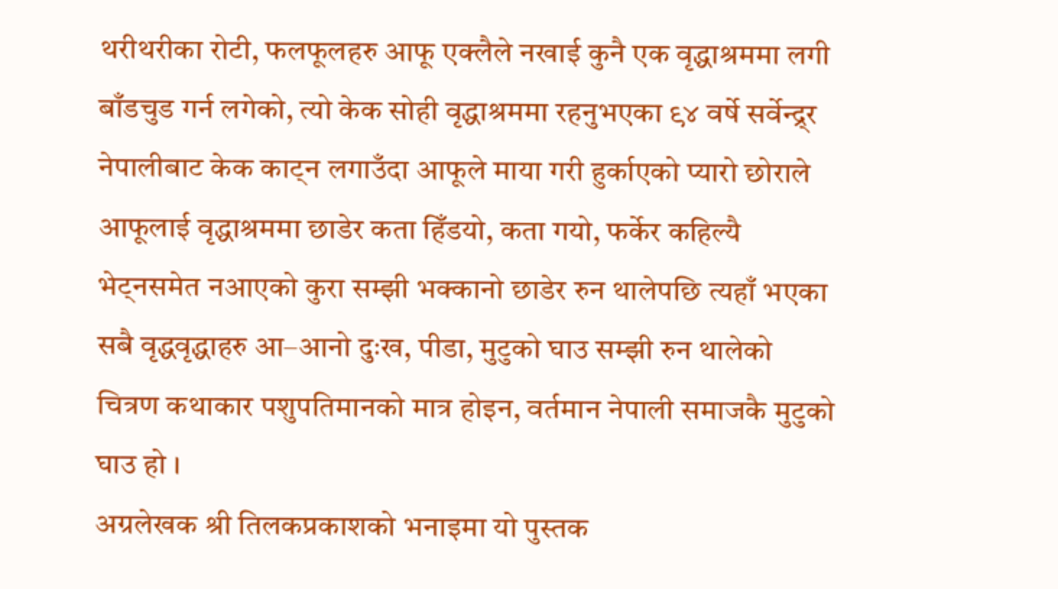थरीथरीका रोटी, फलफूलहरु आफू एक्लैले नखाई कुनै एक वृद्धाश्रममा लगी बाँडचुड गर्न लगेको, त्यो केक सोही वृद्धाश्रममा रहनुभएका ९४ वर्षे सर्वेन्द्र्र नेपालीबाट केक काट्न लगाउँदा आफूले माया गरी हुर्काएको प्यारो छोराले आफूलाई वृद्धाश्रममा छाडेर कता हिँडयो, कता गयो, फर्केर कहिल्यै भेट्नसमेत नआएको कुरा सम्झी भक्कानो छाडेर रुन थालेपछि त्यहाँ भएका सबै वृद्धवृद्धाहरु आ–आनो दुःख, पीडा, मुटुको घाउ सम्झी रुन थालेको चित्रण कथाकार पशुपतिमानको मात्र होइन, वर्तमान नेपाली समाजकै मुटुको घाउ हो ।
अग्रलेखक श्री तिलकप्रकाशको भनाइमा यो पुस्तक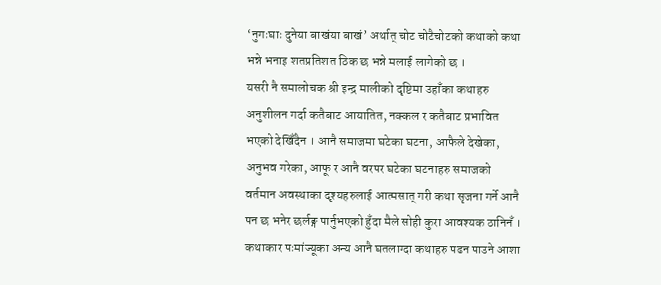‘नुगःघाः दुनेया बाखंया बाखं’ अर्थात् चोट चोटैचोटको कथाको कथा भन्ने भनाइ शतप्रतिशत ठिक छ भन्ने मलाई लागेको छ ।
यसरी नै समालोचक श्री इन्द्र मालीको दृष्टिमा उहाँका कथाहरु अनुशीलन गर्दा कतैबाट आयातित, नक्कल र कतैबाट प्रभावित भएको देखिँदैन । आनै समाजमा घटेका घटना, आफैले देखेका, अनुभव गरेका, आफू र आनै वरपर घटेका घटनाहरु समाजको वर्तमान अवस्थाका दृश्यहरुलाई आत्मसात् गरी कथा सृजना गर्ने आनै पन छ भनेर छर्लङ्ग पार्नुभएको हुँदा मैले सोही कुरा आवश्यक ठानिनँ । कथाकार पःमांज्यूका अन्य आनै घतलाग्दा कथाहरु पढन पाउने आशा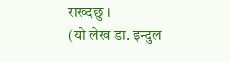राख्दछु ।
(यो लेख डा. इन्दुल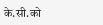के.सी.को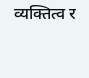व्यक्तित्व र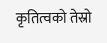कृतित्वको तेस्रो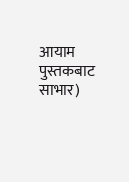आयाम पुस्तकबाट साभार)